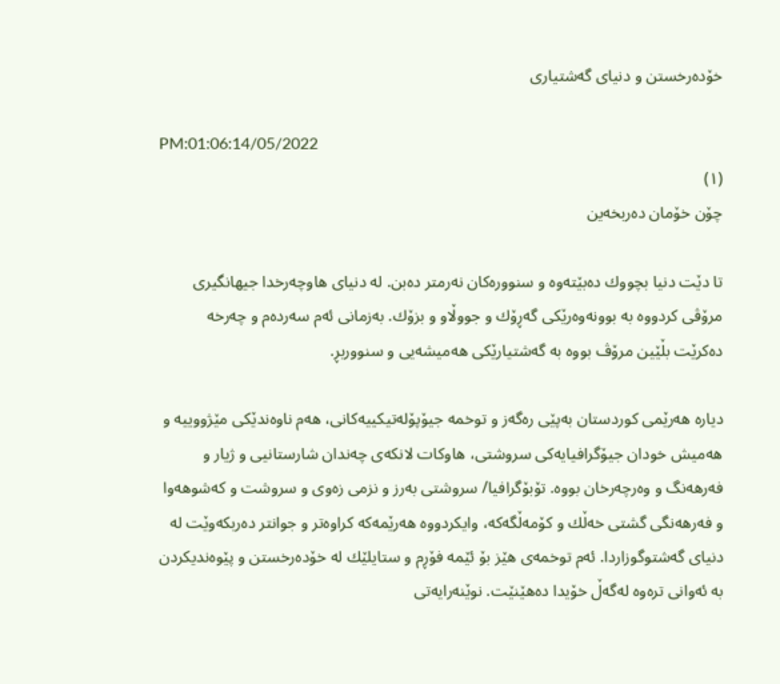خۆده‌رخستن و دنیای گه‌شتیاری

PM:01:06:14/05/2022
(١)
چۆن خۆمان ده‌ربخه‌ین

تا دێت دنیا بچووك ده‌بێته‌وه‌ و سنووره‌كان نه‌رمتر ده‌بن. له‌ دنیای هاوچه‌رخدا جیهانگیری مرۆڤی كردووه‌ به‌ بوونه‌وه‌رێكی گه‌ڕۆك و جووڵاو و بزۆك. به‌زمانی ئه‌م سه‌رده‌م و چه‌رخه‌ ده‌كرێت بڵێین مرۆڤ بووه‌ به‌ گه‌شتیارێكی هه‌میشه‌یی و سنووربڕ.

دیاره‌ هه‌رێمی كوردستان به‌پێی ره‌گه‌ز و توخمه‌ جیۆپۆله‌تیكییه‌كانی، هه‌م ناوه‌ندێكی مێژووییه‌ و هه‌میش خودان جیۆگرافیایه‌كی سروشتی، هاوكات لانكه‌ی چه‌ندان شارستانیی و ژیار و فه‌رهه‌نگ و وه‌رچه‌رخان بووه‌. تۆبۆگرافیا/ سروشتی به‌رز و نزمی زه‌وی و سروشت و كه‌شوهه‌وا و فه‌رهه‌نگی گشتی خه‌ڵك و كۆمه‌ڵگه‌كه‌، وایكردووه‌ هه‌رێمه‌كه‌ كراوه‌تر و جوانتر ده‌ربكه‌وێت له‌ دنیای گه‌شتوگوزاردا. ئه‌م توخمه‌ی هێز بۆ ئێمه‌ فۆڕم و ستایلێك له‌ خۆده‌رخستن و پێوه‌ندیكردن به‌ ئه‌وانی تره‌وه‌ له‌گه‌ڵ خۆیدا ده‌هێنێت. نوێنه‌رایه‌تی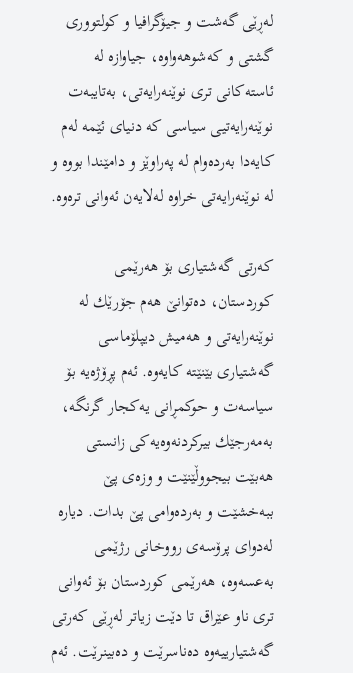له‌ڕێی گه‌شت و جیۆگرافیا و كولتووری گشتی و كه‌شوهه‌واوه‌، جیاوازه‌ له‌ ئاسته‌كانی تری نوێنه‌رایه‌تی، به‌تایبه‌ت نوێنه‌رایه‌تیی سیاسی كه‌ دنیای ئێمه‌ له‌م كایه‌دا به‌رده‌وام له‌ په‌راوێز و دامێندا بووه‌ و له‌ نوێنه‌رایه‌تی خراوه‌ له‌لایه‌ن ئه‌وانی تره‌وه‌.

كه‌رتی گه‌شتیاری بۆ هه‌رێمی كوردستان، ده‌توانێ هه‌م جۆرێك له‌ نوێنه‌رایه‌تی و هه‌میش دیپلۆماسی گه‌شتیاری بێنێته‌ كایه‌وه‌. ئه‌م پڕۆژه‌یه‌ بۆ سیاسه‌ت و حوكمڕانی یه‌كجار گرنگه‌، به‌مه‌رجێك بیركردنه‌وه‌یه‌كی زانستی هه‌بێت بیجووڵێنێت و وزه‌ی پێ ببه‌خشێت و به‌رده‌وامی پێ بدات. دیاره‌ له‌دوای پرۆسه‌ی رووخانی رژێمی به‌عسه‌وه‌، هه‌رێمی كوردستان بۆ ئه‌وانی تری ناو عێراق تا دێت زیاتر له‌ڕێی كه‌رتی گه‌شتیارییه‌وه‌ ده‌ناسرێت و ده‌بینرێت. ئه‌م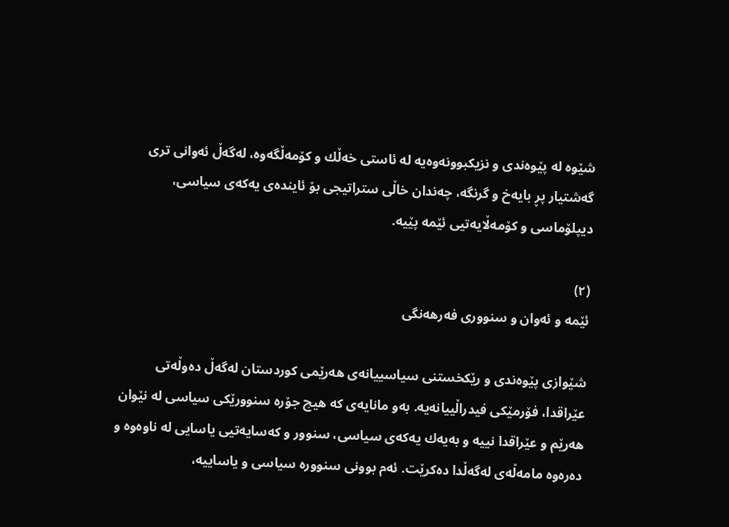شێوه‌ له‌ پێوه‌ندی و نزیكبوونه‌وه‌یه‌ له‌ ئاستی خه‌ڵك و كۆمه‌ڵگه‌وه‌، له‌گه‌ڵ ئه‌وانی تری گه‌شتیار پڕ بایه‌خ و گرنگه‌، چه‌ندان خاڵی ستراتیجی بۆ ئاینده‌ی یه‌كه‌ی سیاسی، دیپلۆماسی و كۆمه‌ڵایه‌تیی ئێمه‌ پێیه‌.

(٢)
ئێمه‌ و ئه‌وان و سنووری فه‌رهه‌نگی

شێوازی پێوه‌ندی و رێكخستنی سیاسییانه‌ی هه‌رێمی كوردستان له‌گه‌ڵ ده‌وڵه‌تی عێراقدا، فۆرمێكی فیدراڵییانه‌یه‌. به‌و مانایه‌ی كه‌ هیچ جۆره‌ سنوورێكی سیاسی له‌ نێوان هه‌رێم و عێراقدا نییه‌ و به‌یه‌ك یه‌كه‌ی سیاسی، سنوور و كه‌سایه‌تیی یاسایی له‌ ناوه‌وه‌ و ده‌ره‌وه‌ مامه‌ڵه‌ی له‌گه‌ڵدا ده‌كرێت. ئه‌م بوونی سنووره‌ سیاسی و یاساییه‌،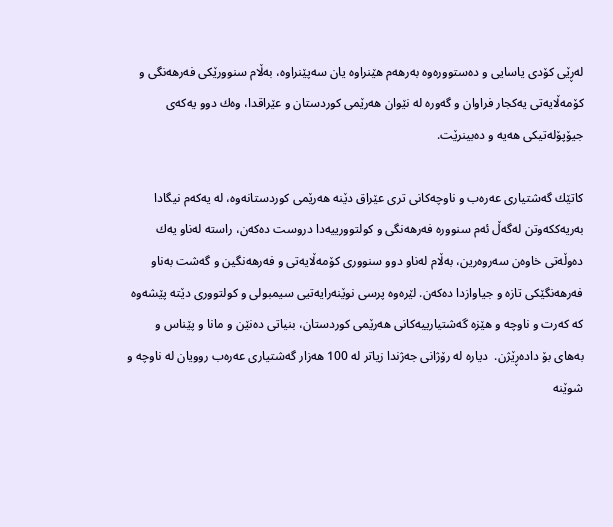له‌ڕێی كۆدی یاسایی و ده‌ستووره‌وه‌ به‌رهه‌م هێنراوه‌ یان سه‌پێنراوه‌، به‌ڵام سنوورێكی فه‌رهه‌نگی و كۆمه‌ڵایه‌تی یه‌كجار فراوان و گه‌وره‌ له‌ نێوان هه‌رێمی كوردستان و عێراقدا، وه‌ك دوو یه‌كه‌ی جیۆپۆله‌تیكی هه‌یه‌ و ده‌بینرێت.

كاتێك گه‌شتیاری عه‌ره‌ب و ناوچه‌كانی تری عێراق دێنه‌ هه‌رێمی كوردستانه‌وه‌، له‌ یه‌كه‌م نیگادا به‌ریه‌ككه‌وتن له‌گه‌ڵ ئه‌م سنووره‌ فه‌رهه‌نگی و كولتوورییه‌دا دروست ده‌كه‌ن، راسته‌ له‌ناو یه‌ك ده‌وڵه‌تی خاوه‌ن سه‌روه‌رین، به‌ڵام له‌ناو دوو سنووری كۆمه‌ڵایه‌تی و فه‌رهه‌نگین و گه‌شت به‌ناو فه‌رهه‌نگێكی تازه‌ و جیاوازدا ده‌كه‌ن. لێره‌وه‌ پرسی نوێنه‌رایه‌تیی سیمبولی و كولتووری دێته‌ پێشه‌وه‌ كه‌ كه‌رت و ناوچه‌ و هێزه‌ گه‌شتیارییه‌كانی هه‌رێمی كوردستان، بنیاتی ده‌نێن و مانا و پێناس و به‌های بۆ داده‌ڕێژن.  دیاره‌ له‌ رۆژانی جه‌ژندا زیاتر له‌ 100 هه‌زار گه‌شتیاری عه‌ره‌ب روویان له‌ ناوچه‌ و شوێنه‌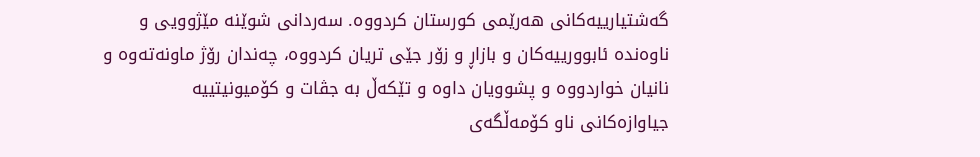گه‌شتیارییه‌كانی هه‌رێمی كورستان كردووه‌. سه‌ردانی شوێنه‌ مێژوویی و ناوه‌نده‌ ئابوورییه‌كان و بازاڕ و زۆر جێی تریان كردووه‌، چه‌ندان رۆژ ماونه‌ته‌وه‌ و نانیان خواردووه‌ و پشوویان داوه‌ و تێكه‌ڵ به‌ جڤات و كۆمیونیتییه‌ جیاوازه‌كانی ناو كۆمه‌ڵگه‌ی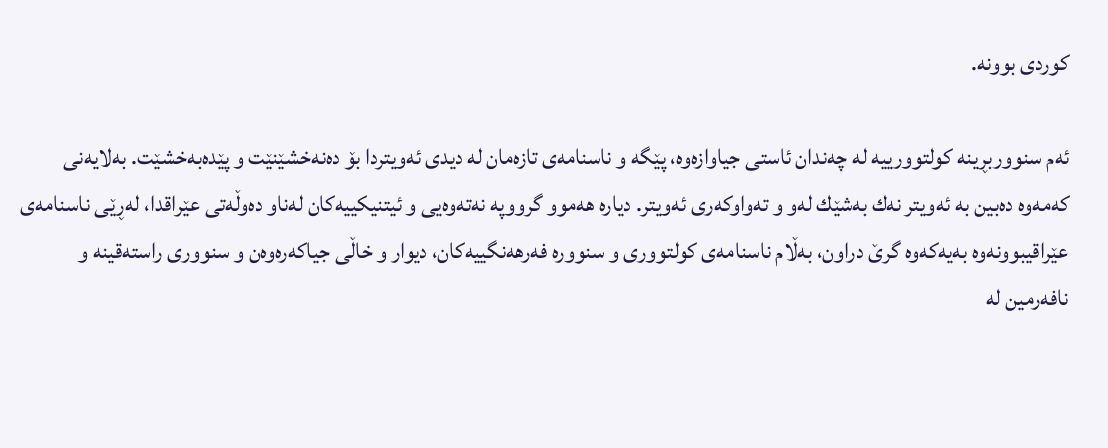كوردی بوونه‌.

ئه‌م سنووربڕینه‌ كولتوورییه‌ له‌ چه‌ندان ئاستی جیاوازه‌وه‌، پێگه‌ و ناسنامه‌ی تازه‌مان له‌ دیدی ئه‌ویتردا بۆ ده‌نه‌خشێنێت و پێده‌به‌خشێت. به‌لایه‌نی كه‌مه‌وه‌ ده‌بین به‌ ئه‌ویتر نه‌ك به‌شێك له‌و و ته‌واوكه‌ری ئه‌ویتر. دیاره‌ هه‌موو گرووپه‌ نه‌ته‌وه‌یی و ئیتنیكییه‌كان له‌ناو ده‌وڵه‌تی عێراقدا، له‌ڕێی ناسنامه‌ی عێراقیبوونه‌وه‌ به‌یه‌كه‌وه‌ گرێ دراون، به‌ڵام ناسنامه‌ی كولتووری و سنووره‌ فه‌رهه‌نگییه‌كان، دیوار و خاڵی جیاكه‌ره‌وه‌ن و سنووری راسته‌قینه‌ و نافه‌رمین له‌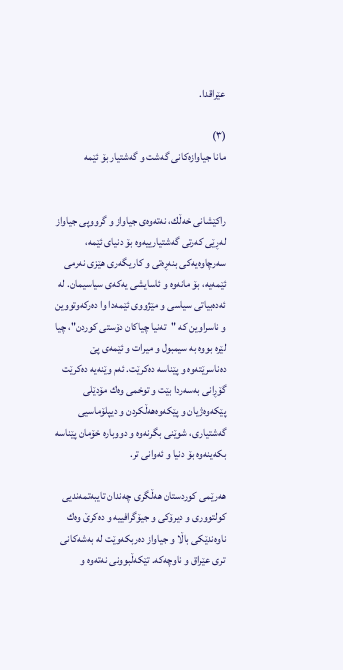عێراقدا.

(٣)
مانا جیاوازه‌كانی گه‌شت و گه‌شتیار بۆ ئێمه‌


راكێشانی خه‌ڵك، نه‌ته‌وه‌ی جیاواز و گرووپی جیاواز له‌ڕێی كه‌رتی گه‌شتیارییه‌وه‌ بۆ دنیای ئێمه‌، سه‌رچاوه‌یه‌كی بنه‌ڕه‌تی و كاریگه‌ری هێزی نه‌رمی ئێمه‌یه‌، بۆ مانه‌وه‌ و ئاسایشی یه‌كه‌ی سیاسیمان. له‌ ئه‌ده‌بیاتی سیاسی و مێژووی ئێمه‌دا وا ده‌ركه‌وتووین و ناسراوین كه‌ "ته‌نیا چیاكان دۆستی كوردن"، چیا لێره‌ بووه‌ به‌ سیمبول و میرات و ئێمه‌ی پێ ده‌ناسرێته‌وه‌ و پێناسه‌ ده‌كرێت. ئه‌م وێنه‌یه‌ ده‌كرێت گۆڕانی به‌سه‌ردا بێت و توخمی وه‌ك مۆدێلی پێكه‌وه‌ژیان و پێكه‌وه‌هه‌ڵكردن و دیپلۆماسیی گه‌شتیاری، شوێنی بگرنه‌وه‌ و دووباره‌ خۆمان پێناسه‌ بكه‌ینه‌وه‌ بۆ دنیا و ئه‌وانی تر.

هه‌رێمی كوردستان هه‌ڵگری چه‌ندان تایبه‌تمه‌ندیی كولتووری و دیرۆكی و جیۆگرافییه‌ و ده‌كرێ وه‌ك ناوه‌ندێكی باڵا و جیاواز ده‌ربكه‌وێت له‌ به‌شه‌كانی تری عێراق و ناوچه‌كه‌. تێكه‌ڵبوونی نه‌ته‌وه‌ و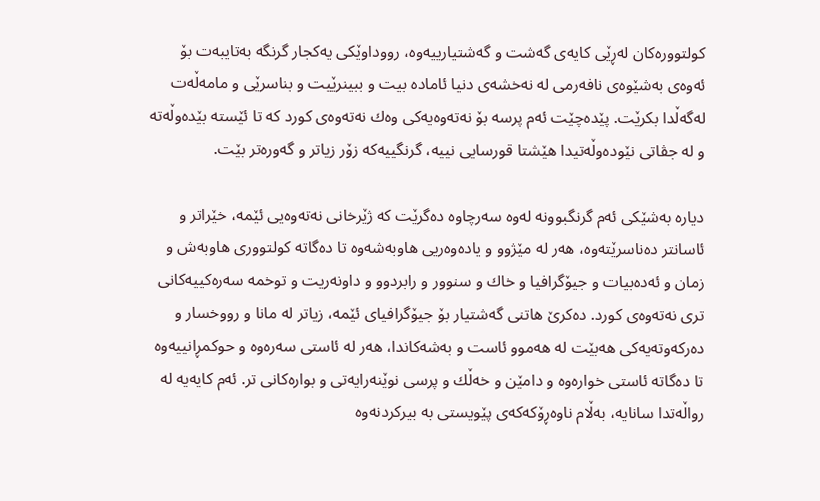كولتووره‌كان له‌ڕێی كایه‌ی گه‌شت و گه‌شتیارییه‌وه‌، رووداوێكی یه‌كجار گرنگه‌ به‌تایبه‌ت بۆ ئه‌وه‌ی به‌شێوه‌ی نافه‌رمی له‌ نه‌خشه‌ی دنیا ئاماده‌ بیت و ببینرێیت و بناسرێی و مامه‌ڵه‌ت له‌گه‌ڵدا بكرێت. پێده‌چێت ئه‌م پرسه‌ بۆ نه‌ته‌وه‌یه‌كی وه‌ك نه‌ته‌وه‌ی كورد كه‌ تا ئێسته‌ بێده‌وڵه‌ته‌ و له‌ جڤاتی نێوده‌وڵه‌تیدا هێشتا قورسایی نییه‌، گرنگییه‌كه‌ زۆر زیاتر و گه‌وره‌تر بێت.

دیاره‌ به‌شێكی ئه‌م گرنگبوونه‌ له‌وه‌ سه‌رچاوه‌ ده‌گرێت كه‌ ژێرخانی نه‌ته‌وه‌یی ئێمه‌، خێراتر و ئاسانتر ده‌ناسرێته‌وه‌، هه‌ر له‌ مێژوو و یاده‌وه‌ریی هاوبه‌شه‌وه‌ تا ده‌گاته‌ كولتووری هاوبه‌ش و زمان و ئه‌ده‌بیات و جیۆگرافیا و خاك و سنوور و رابردوو و داونه‌ریت و توخمه‌ سه‌ره‌كییه‌كانی تری نه‌ته‌وه‌ی كورد. ده‌كرێ هاتنی گه‌شتیار بۆ جیۆگرافیای ئێمه‌، زیاتر له‌ مانا و رووخسار و ده‌ركه‌وته‌یه‌كی هه‌بێت له‌ هه‌موو ئاست و به‌شه‌كاندا، هه‌ر له‌ ئاستی سه‌ره‌وه‌ و حوكمڕانییه‌وه‌ تا ده‌گاته‌ ئاستی خواره‌وه‌ و دامێن و خه‌ڵك و پرسی نوێنه‌رایه‌تی و بواره‌كانی تر. ئه‌م كایه‌یه‌ له‌ رواڵه‌تدا سانایه‌، به‌ڵام ناوه‌ڕۆكه‌كه‌ی پێویستی به‌ بیركردنه‌وه‌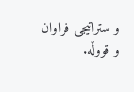و ستراتیجی فراوان و قووڵه‌.